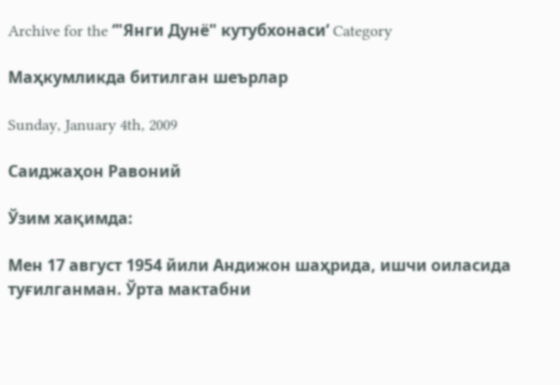Archive for the ‘"Янги Дунё" кутубхонаси’ Category

Маҳкумликда битилган шеърлар

Sunday, January 4th, 2009

Саиджаҳон Равоний

Ўзим хақимда:

Мен 17 август 1954 йили Андижон шаҳрида, ишчи оиласида туғилганман. Ўрта мактабни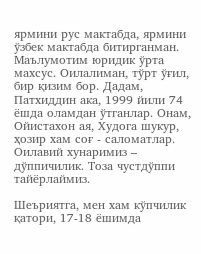ярмини рус мактабда, ярмини ўзбек мактабда битирганман. Маълумотим юридик ўрта махсус. Оилалиман, тўрт ўғил, бир қизим бор. Дадам, Патхиддин ака, 1999 йили 74 ёшда оламдан ўтганлар. Онам, Ойистахон ая, Худога шукур, ҳозир хам соғ - саломатлар. Оилавий хунаримиз – дўппичилик. Тоза чустдўппи тайёрлаймиз.

Шеъриятга, мен хам кўпчилик қатори, 17-18 ёшимда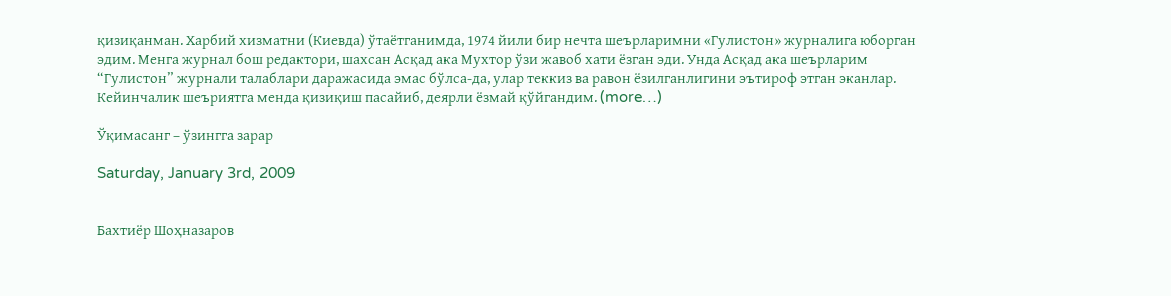қизиқанман. Харбий хизматни (Киевда) ўтаётганимда, 1974 йили бир нечта шеърларимни «Гулистон» журналига юборган эдим. Менга журнал бош редактори, шахсан Асқад ака Мухтор ўзи жавоб хати ёзган эди. Унда Асқад ака шеърларим “Гулистон” журнали талаблари даражасида эмас бўлса-да, улар теккиз ва равон ёзилганлигини эътироф этган эканлар. Кейинчалик шеъриятга менда қизиқиш пасайиб, деярли ёзмай қўйгандим. (more…)

Ўқимасанг – ўзингга зарар

Saturday, January 3rd, 2009


Бахтиёр Шоҳназаров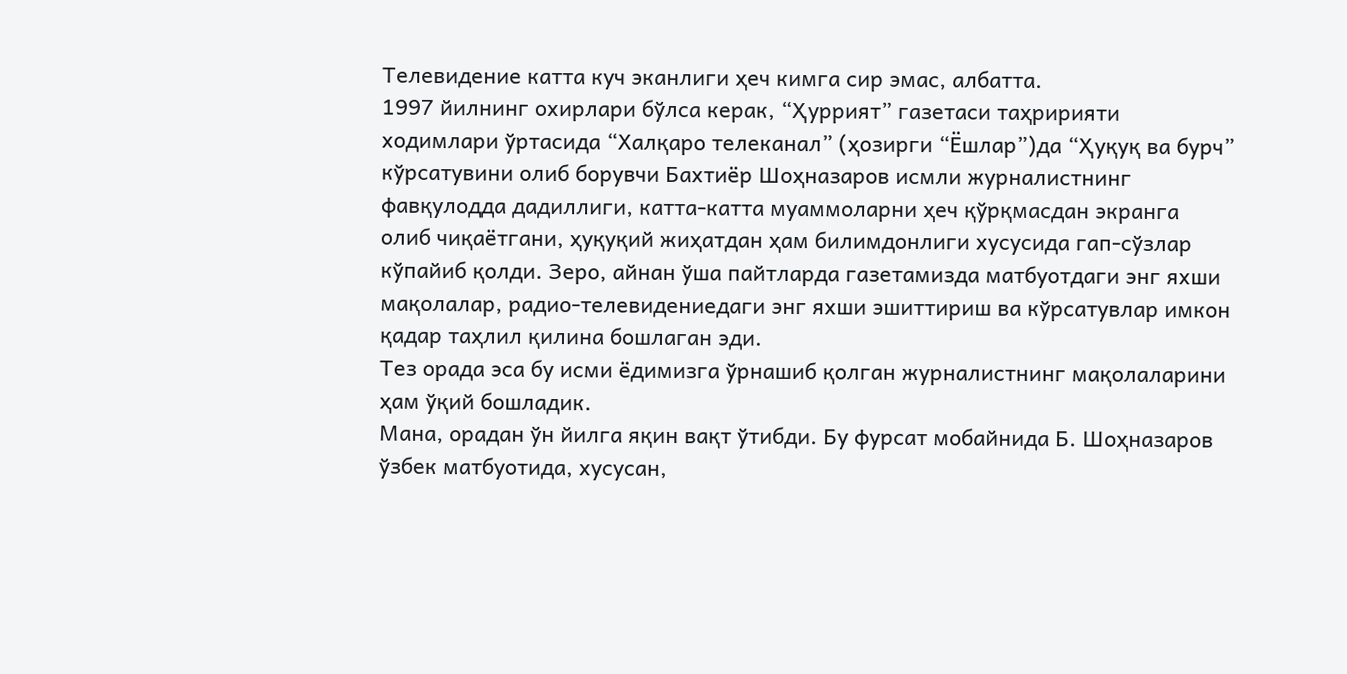Телевидение катта куч эканлиги ҳеч кимга сир эмас, албатта.
1997 йилнинг охирлари бўлса керак, “Ҳуррият” газетаси таҳририяти ходимлари ўртасида “Халқаро телеканал” (ҳозирги “Ёшлар”)да “Ҳуқуқ ва бурч” кўрсатувини олиб борувчи Бахтиёр Шоҳназаров исмли журналистнинг фавқулодда дадиллиги, катта-катта муаммоларни ҳеч қўрқмасдан экранга олиб чиқаётгани, ҳуқуқий жиҳатдан ҳам билимдонлиги хусусида гап-сўзлар кўпайиб қолди. Зеро, айнан ўша пайтларда газетамизда матбуотдаги энг яхши мақолалар, радио-телевидениедаги энг яхши эшиттириш ва кўрсатувлар имкон қадар таҳлил қилина бошлаган эди.
Тез орада эса бу исми ёдимизга ўрнашиб қолган журналистнинг мақолаларини ҳам ўқий бошладик.
Мана, орадан ўн йилга яқин вақт ўтибди. Бу фурсат мобайнида Б. Шоҳназаров ўзбек матбуотида, хусусан,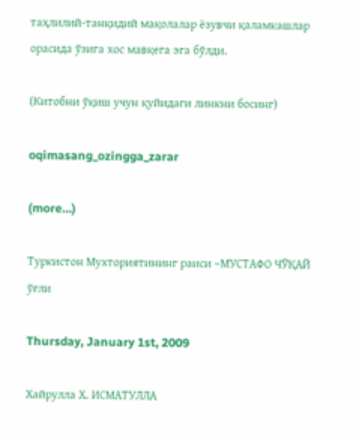таҳлилий-танқидий мақолалар ёзувчи қаламкашлар орасида ўзига хос мавқега эга бўлди.

(Китобни ўқиш учун қуйидаги линкни босинг)

oqimasang_ozingga_zarar

(more…)

Туркистон Мухториятининг раиси –МУСТАФО ЧЎҚАЙ ўғли

Thursday, January 1st, 2009

Хайрулла Х. ИСМАТУЛЛА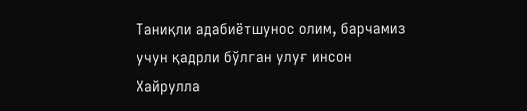Таниқли адабиётшунос олим, барчамиз учун қадрли бўлган улуғ инсон Хайрулла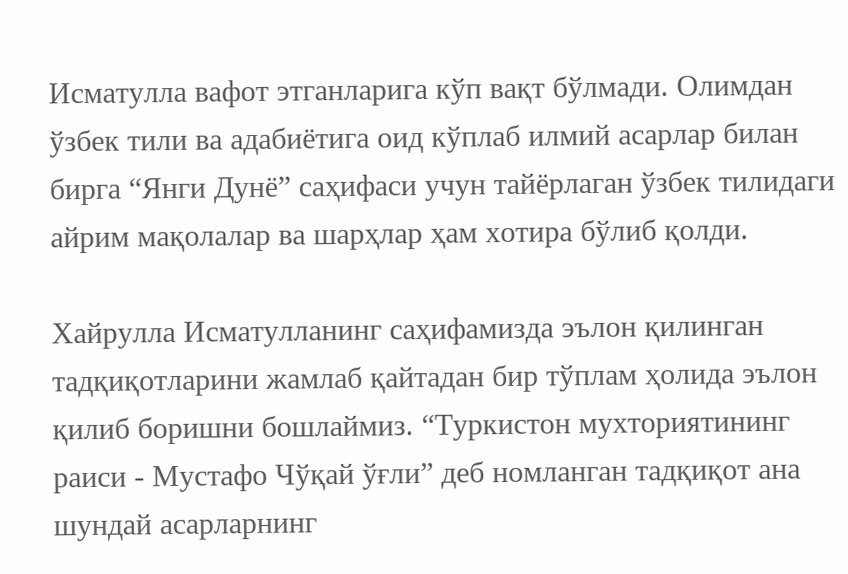Исматулла вафот этганларига кўп вақт бўлмади. Олимдан ўзбек тили ва адабиётига оид кўплаб илмий асарлар билан бирга “Янги Дунё” саҳифаси учун тайёрлаган ўзбек тилидаги айрим мақолалар ва шарҳлар ҳам хотира бўлиб қолди.

Хайрулла Исматулланинг саҳифамизда эълон қилинган тадқиқотларини жамлаб қайтадан бир тўплам ҳолида эълон қилиб боришни бошлаймиз. “Туркистон мухториятининг раиси - Мустафо Чўқай ўғли” деб номланган тадқиқот ана шундай асарларнинг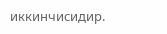иккинчисидир.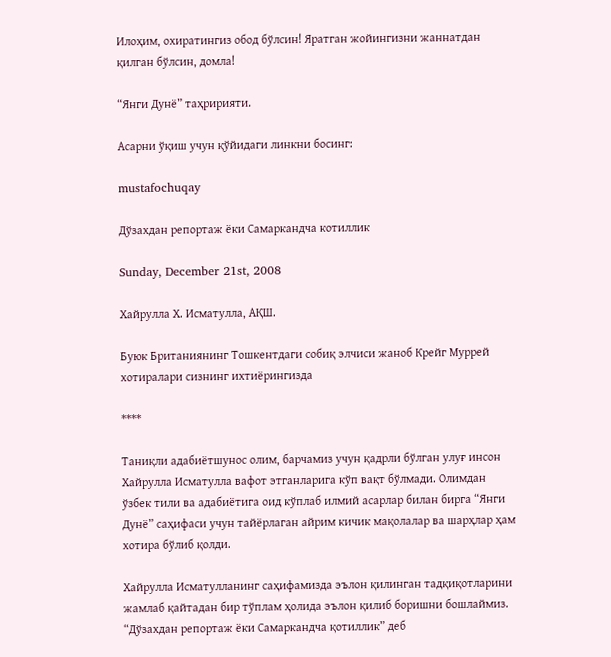Илоҳим, охиратингиз обод бўлсин! Яратган жойингизни жаннатдан қилган бўлсин, домла!

“Янги Дунё” таҳририяти.

Асарни ўқиш учун қўйидаги линкни босинг:

mustafochuqay

Дўзахдан репортаж ёки Самаркандча котиллик

Sunday, December 21st, 2008

Хайрулла Х. Исматулла, АҚШ.

Буюк Британиянинг Тошкентдаги собиқ элчиси жаноб Крейг Муррей xотиралари сизнинг иxтиёрингизда

****

Таниқли адабиётшунос олим, барчамиз учун қадрли бўлган улуғ инсон Хайрулла Исматулла вафот этганларига кўп вақт бўлмади. Олимдан ўзбек тили ва адабиётига оид кўплаб илмий асарлар билан бирга “Янги Дунё” саҳифаси учун тайёрлаган айрим кичик мақолалар ва шарҳлар ҳам хотира бўлиб қолди.

Хайрулла Исматулланинг саҳифамизда эълон қилинган тадқиқотларини жамлаб қайтадан бир тўплам ҳолида эълон қилиб боришни бошлаймиз. “Дўзахдан репортаж ёки Самаркандча қотиллик” деб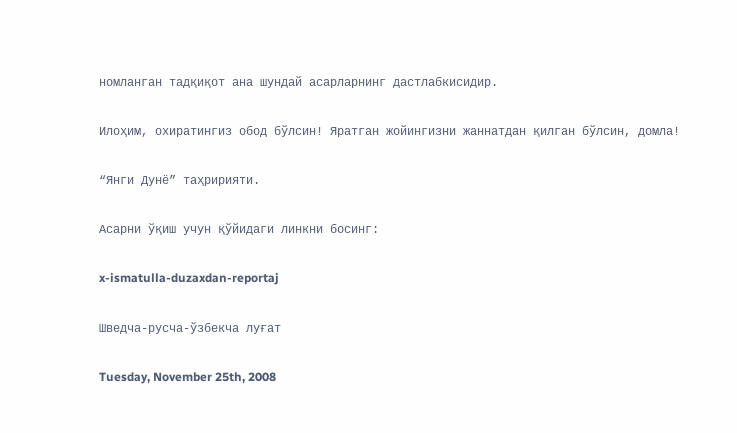номланган тадқиқот ана шундай асарларнинг дастлабкисидир.

Илоҳим, охиратингиз обод бўлсин! Яратган жойингизни жаннатдан қилган бўлсин, домла!

“Янги Дунё” таҳририяти.

Асарни ўқиш учун қўйидаги линкни босинг:

x-ismatulla-duzaxdan-reportaj

Шведча-русча-ўзбекча луғат

Tuesday, November 25th, 2008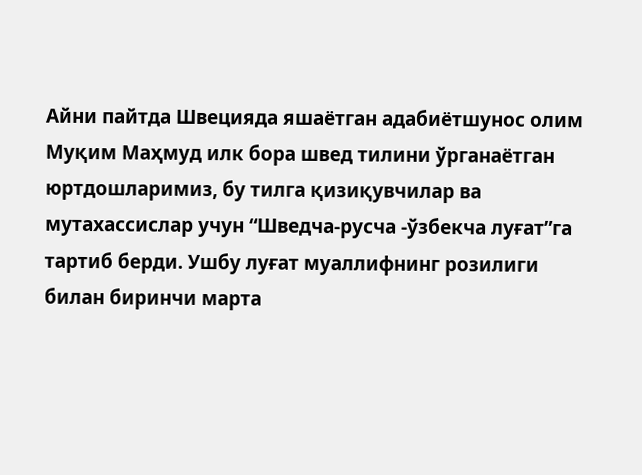Айни пайтда Швецияда яшаётган адабиётшунос олим Муқим Маҳмуд илк бора швед тилини ўрганаётган юртдошларимиз, бу тилга қизиқувчилар ва мутахассислар учун “Шведча-русча -ўзбекча луғат”га тартиб берди. Ушбу луғат муаллифнинг розилиги билан биринчи марта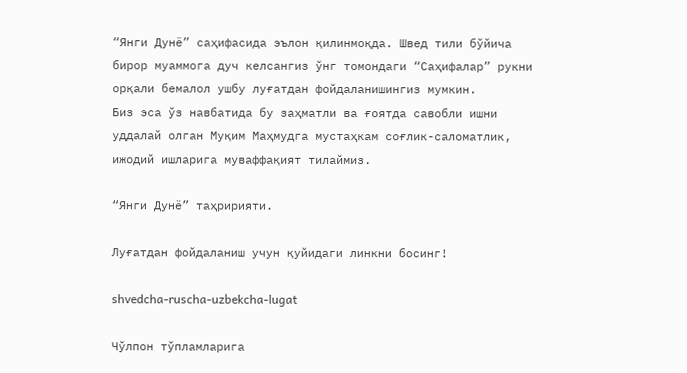“Янги Дунё” саҳифасида эълон қилинмоқда. Швед тили бўйича бирор муаммога дуч келсангиз ўнг томондаги “Саҳифалар” рукни орқали бемалол ушбу луғатдан фойдаланишингиз мумкин.
Биз эса ўз навбатида бу заҳматли ва ғоятда савобли ишни уддалай олган Муқим Маҳмудга мустаҳкам соғлик-саломатлик, ижодий ишларига муваффақият тилаймиз.

“Янги Дунё” таҳририяти.

Луғатдан фойдаланиш учун қуйидаги линкни босинг!

shvedcha-ruscha-uzbekcha-lugat

Чўлпон тўпламларига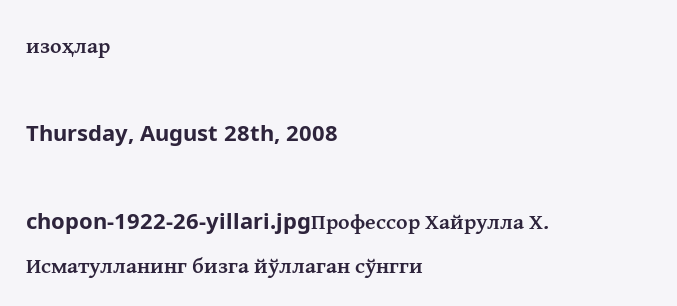изоҳлар

Thursday, August 28th, 2008

chopon-1922-26-yillari.jpgПрофессор Хайрулла Х. Исматулланинг бизга йўллаган сўнгги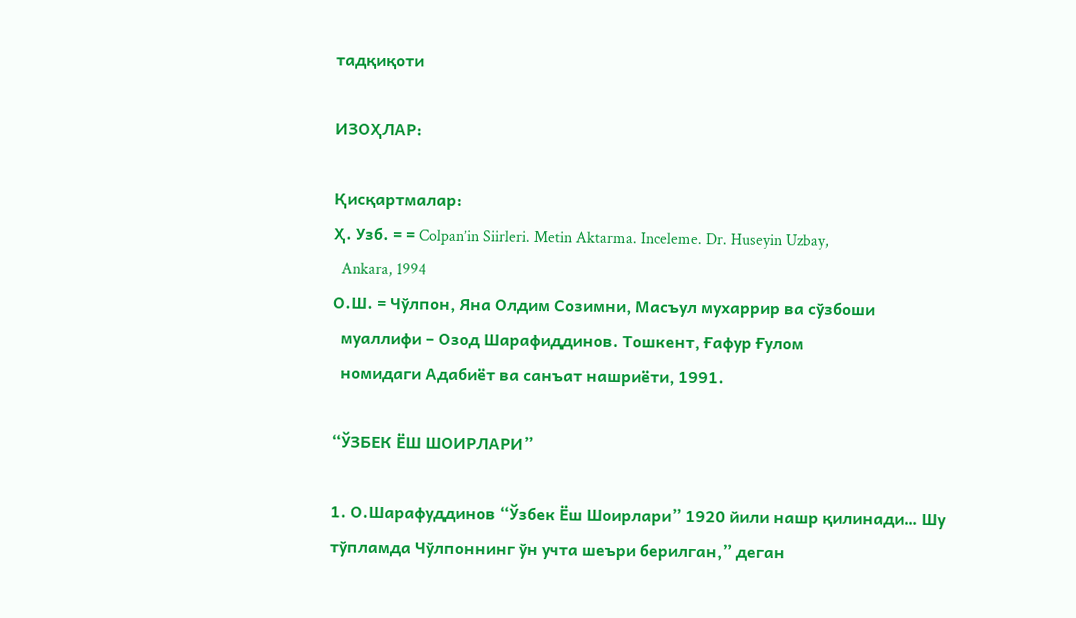тадқиқоти

ИЗОҲЛАР:

Қисқартмалар:
Ҳ. Узб. = = Colpan’in Siirleri. Metin Aktarma. Inceleme. Dr. Huseyin Uzbay,
  Ankara, 1994
О.Ш. = Чўлпон, Яна Олдим Созимни, Масъул мухаррир ва сўзбоши
  муаллифи – Озод Шарафиддинов. Тошкент, Ғафур Ғулом
  номидаги Адабиёт ва санъат нашриёти, 1991.

“ЎЗБЕК ЁШ ШОИРЛАРИ”

1. О.Шарафуддинов “Ўзбек Ёш Шоирлари” 1920 йили нашр қилинади… Шу тўпламда Чўлпоннинг ўн учта шеъри берилган,” деган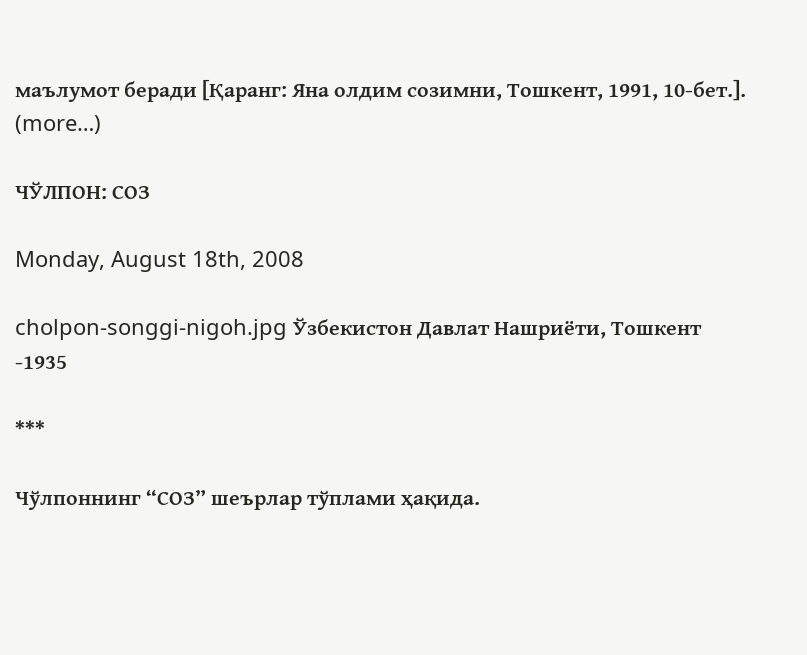маълумот беради [Қаранг: Яна олдим созимни, Тошкент, 1991, 10-бет.]. (more…)

ЧЎЛПОН: СОЗ

Monday, August 18th, 2008

cholpon-songgi-nigoh.jpg Ўзбекистон Давлат Нашриёти, Тошкент -1935

***

Чўлпоннинг “СОЗ” шеърлар тўплами ҳақида.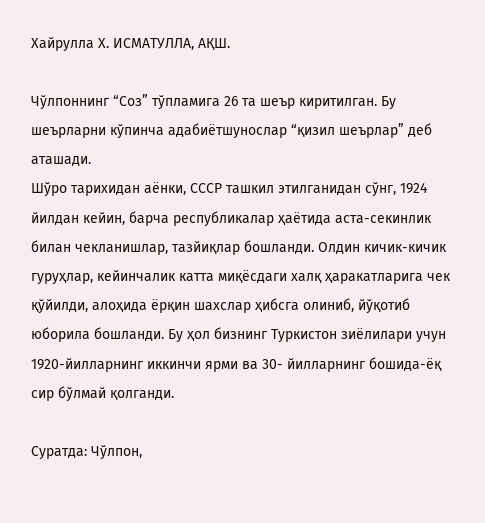Хайрулла Х. ИСМАТУЛЛА, АҚШ.

Чўлпоннинг “Соз” тўпламига 26 та шеър киритилган. Бу шеърларни кўпинча адабиётшунослар “қизил шеърлар” деб аташади.
Шўро тарихидан аёнки, СССР ташкил этилганидан сўнг, 1924 йилдан кейин, барча республикалар ҳаётида аста-секинлик билан чекланишлар, тазйиқлар бошланди. Олдин кичик-кичик гуруҳлар, кейинчалик катта миқёсдаги халқ ҳаракатларига чек қўйилди, алоҳида ёрқин шахслар ҳибсга олиниб, йўқотиб юборила бошланди. Бу ҳол бизнинг Туркистон зиёлилари учун 1920-йилларнинг иккинчи ярми ва 30- йилларнинг бошида-ёқ сир бўлмай қолганди.

Суратда: Чўлпон,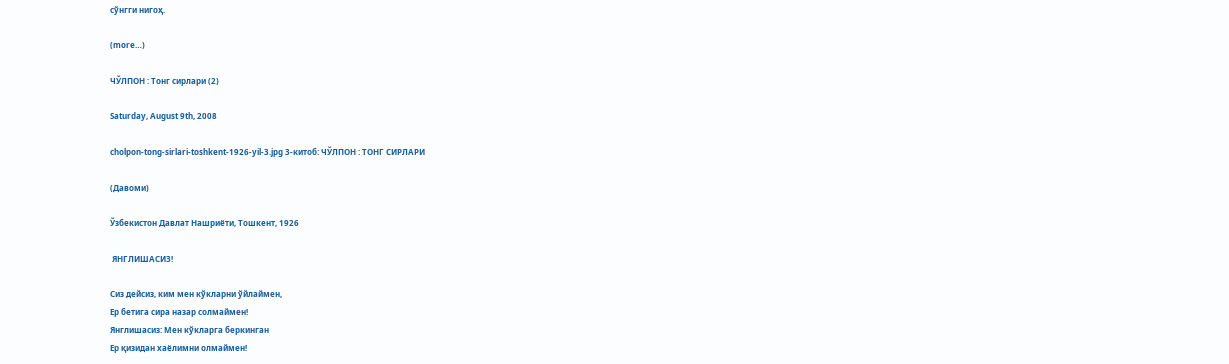сўнгги нигоҳ.

(more…)

ЧЎЛПОН : Тонг сирлари (2)

Saturday, August 9th, 2008

cholpon-tong-sirlari-toshkent-1926-yil-3.jpg 3-китоб: ЧЎЛПОН : ТОНГ СИРЛАРИ

(Давоми)

Ўзбекистон Давлат Нашриёти, Тошкент, 1926

 ЯНГЛИШАСИЗ!

Сиз дейсиз, ким мен кўкларни ўйлаймен,
Ер бетига сира назар солмаймен!
Янглишасиз: Мен кўкларга беркинган
Ер қизидан хаёлимни олмаймен!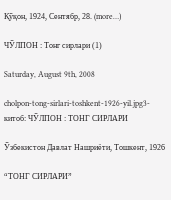Қўқон, 1924, Сентябр, 28. (more…)

ЧЎЛПОН : Тонг сирлари (1)

Saturday, August 9th, 2008

cholpon-tong-sirlari-toshkent-1926-yil.jpg3-китоб: ЧЎЛПОН : ТОНГ СИРЛАРИ

Ўзбекистон Давлат Нашриёти, Тошкент, 1926

“ТОНГ СИРЛАРИ”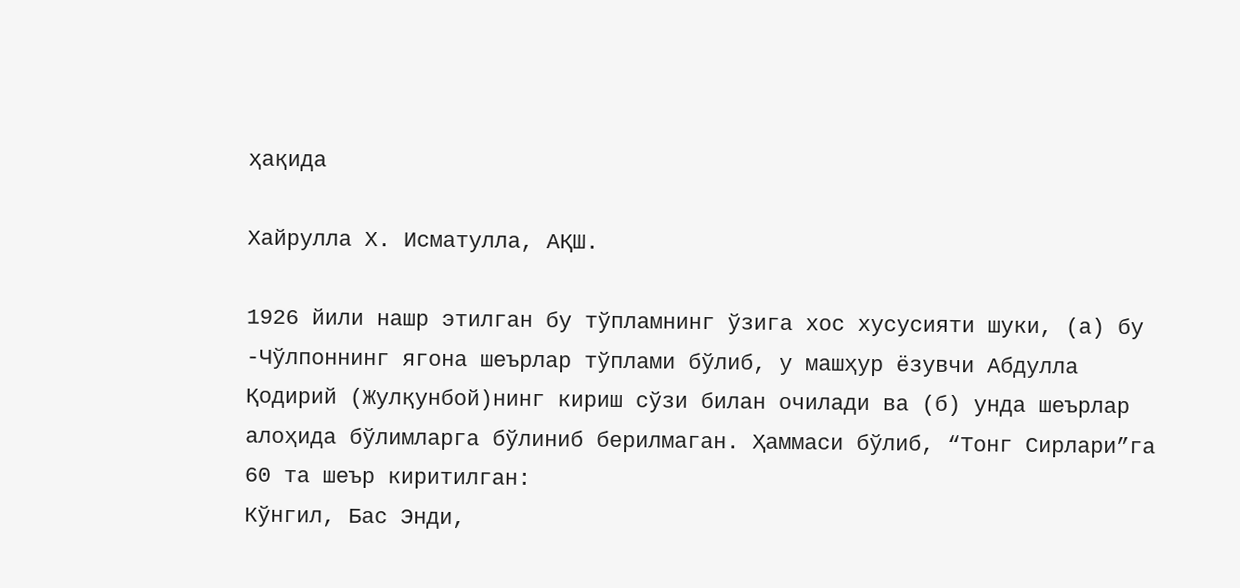ҳақида

Хайрулла Х. Исматулла, АҚШ.

1926 йили нашр этилган бу тўпламнинг ўзига хос хусусияти шуки, (а) бу -Чўлпоннинг ягона шеърлар тўплами бўлиб, у машҳур ёзувчи Абдулла Қодирий (Жулқунбой)нинг кириш сўзи билан очилади ва (б) унда шеърлар алоҳида бўлимларга бўлиниб берилмаган. Ҳаммаси бўлиб, “Тонг Сирлари”га 60 та шеър киритилган:
Кўнгил, Бас Энди,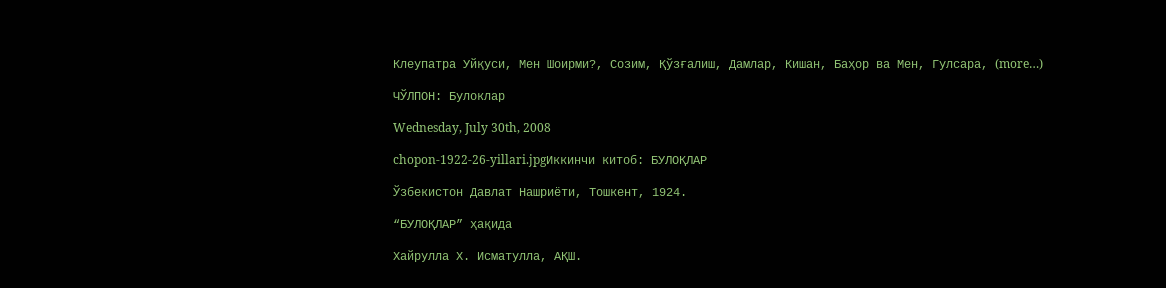Клеупатра Уйқуси, Мен Шоирми?, Созим, Қўзғалиш, Дамлар, Кишан, Баҳор ва Мен, Гулсара, (more…)

ЧЎЛПОН: Булоклар

Wednesday, July 30th, 2008

chopon-1922-26-yillari.jpgИккинчи китоб: БУЛОҚЛАР

Ўзбекистон Давлат Нашриёти, Тошкент, 1924.

“БУЛОҚЛАР” ҳақида

Хайрулла Х. Исматулла, АҚШ.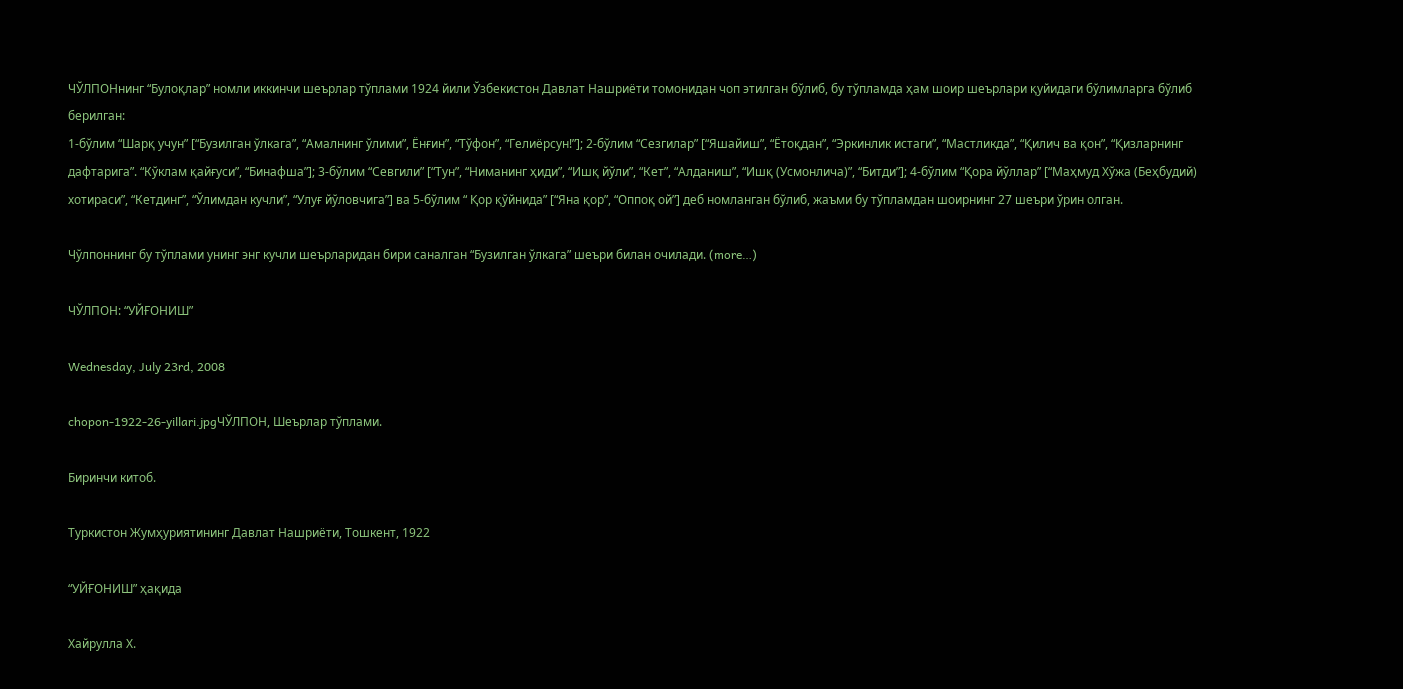ЧЎЛПОНнинг “Булоқлар” номли иккинчи шеърлар тўплами 1924 йили Ўзбекистон Давлат Нашриёти томонидан чоп этилган бўлиб, бу тўпламда ҳам шоир шеърлари қуйидаги бўлимларга бўлиб берилган:
1-бўлим “Шарқ учун” [“Бузилган ўлкага”, “Амалнинг ўлими”, Ёнғин”, “Тўфон”, “Гелиёрсун!”]; 2-бўлим “Сезгилар” [“Яшайиш”, “Ётоқдан”, “Эркинлик истаги”, “Мастликда”, “Қилич ва қон”, “Қизларнинг дафтарига”. “Кўклам қайғуси”, “Бинафша”]; 3-бўлим “Севгили” [“Тун”, “Ниманинг ҳиди”, “Ишқ йўли”, “Кет”, “Алданиш”, “Ишқ (Усмонлича)”, “Битди”]; 4-бўлим “Қора йўллар” [“Маҳмуд Хўжа (Беҳбудий) хотираси”, “Кетдинг”, “Ўлимдан кучли”, “Улуғ йўловчига”] ва 5-бўлим “ Қор қўйнида” [“Яна қор”, “Оппоқ ой”] деб номланган бўлиб, жаъми бу тўпламдан шоирнинг 27 шеъри ўрин олган.

Чўлпоннинг бу тўплами унинг энг кучли шеърларидан бири саналган “Бузилган ўлкага” шеъри билан очилади. (more…)

ЧЎЛПОН: “УЙҒОНИШ”

Wednesday, July 23rd, 2008

chopon-1922-26-yillari.jpgЧЎЛПОН, Шеърлар тўплами.

Биринчи китоб.

Туркистон Жумҳуриятининг Давлат Нашриёти, Тошкент, 1922

“УЙҒОНИШ” ҳақида

Хайрулла Х.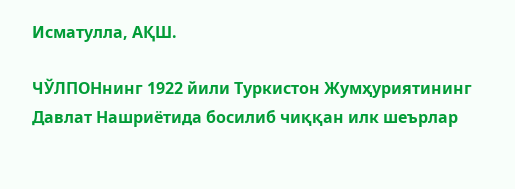Исматулла, АҚШ.

ЧЎЛПОНнинг 1922 йили Туркистон Жумҳуриятининг Давлат Нашриётида босилиб чиққан илк шеърлар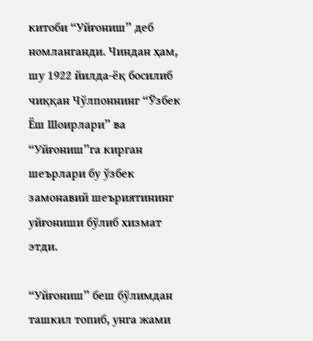китоби “Уйғониш” деб номланганди. Чиндан ҳам, шу 1922 йилда-ёқ босилиб чиққан Чўлпоннинг “Ўзбек Ёш Шоирлари” ва “Уйғониш”га кирган шеърлари бу ўзбек замонавий шеъриятининг уйғониши бўлиб хизмат этди.

“Уйғониш” беш бўлимдан ташкил топиб, унга жами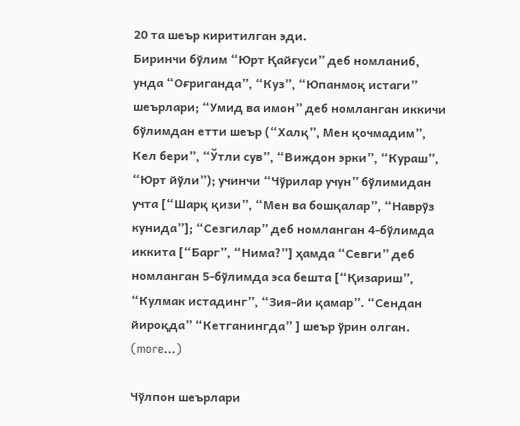20 та шеър киритилган эди.
Биринчи бўлим “Юрт Қайғуси” деб номланиб, унда “Оғриганда”, “Куз”, “Юпанмоқ истаги” шеърлари; “Умид ва имон” деб номланган иккичи бўлимдан етти шеър (“Халқ”, Мен қочмадим”, Кел бери”, “Ўтли сув”, “Виждон эрки”, “Кураш”, “Юрт йўли”); учинчи “Чўрилар учун” бўлимидан учта [“Шарқ қизи”, “Мен ва бошқалар”, “Наврўз кунида”]; “Сезгилар” деб номланган 4-бўлимда иккита [“Барг”, “Нима?”] ҳамда “Севги” деб номланган 5-бўлимда эса бешта [“Қизариш”, “Кулмак истадинг”, “Зия-йи қамар”. “Сендан йироқда” “Кетганингда” ] шеър ўрин олган. (more…)

Чўлпон шеърлари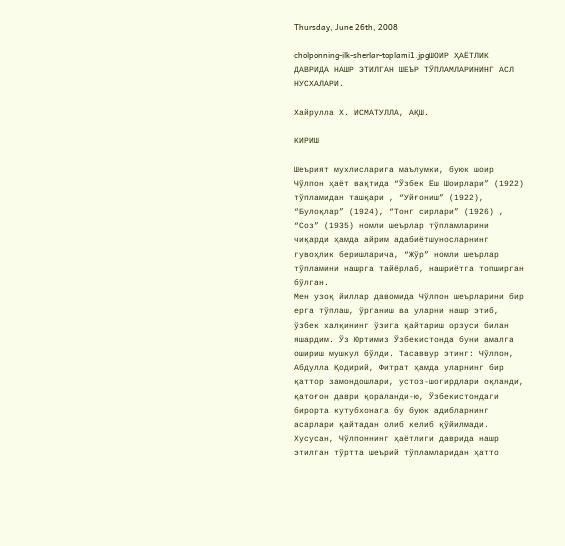Thursday, June 26th, 2008

cholponning-ilk-sherlar-toplami1.jpgШОИР ҲАЁТЛИК ДАВРИДА НАШР ЭТИЛГАН ШЕЪР ТЎПЛАМЛАРИНИНГ АСЛ НУСХАЛАРИ.

Хайрулла Х. ИСМАТУЛЛА, АҚШ.

КИРИШ

Шеърият мухлисларига маълумки, буюк шоир Чўлпон ҳаёт вақтида “Ўзбек Ёш Шоирлари” (1922) тўпламидан ташқари , “Уйғониш” (1922), “Булоқлар” (1924), “Тонг сирлари” (1926) , “Соз” (1935) номли шеърлар тўпламларини чиқарди ҳамда айрим адабиётшуносларнинг гувоҳлик беришларича, “Жўр” номли шеърлар тўпламини нашрга тайёрлаб, нашриётга топширган бўлган.
Мен узоқ йиллар давомида Чўлпон шеърларини бир ерга тўплаш, ўрганиш ва уларни нашр этиб, ўзбек халқининг ўзига қайтариш орзуси билан яшардим. Ўз Юртимиз Ўзбекистонда буни амалга ошириш мушкул бўлди. Тасаввур этинг: Чўлпон, Абдулла Қодирий, Фитрат ҳамда уларнинг бир қаттор замондошлари, устоз-шогирдлари оқланди, қатоғон даври қораланди-ю, Ўзбекистондаги бирорта кутубхонага бу буюк адибларнинг асарлари қайтадан олиб келиб қўйилмади. Хусусан, Чўлпоннинг ҳаётлиги даврида нашр этилган тўртта шеърий тўпламларидан ҳатто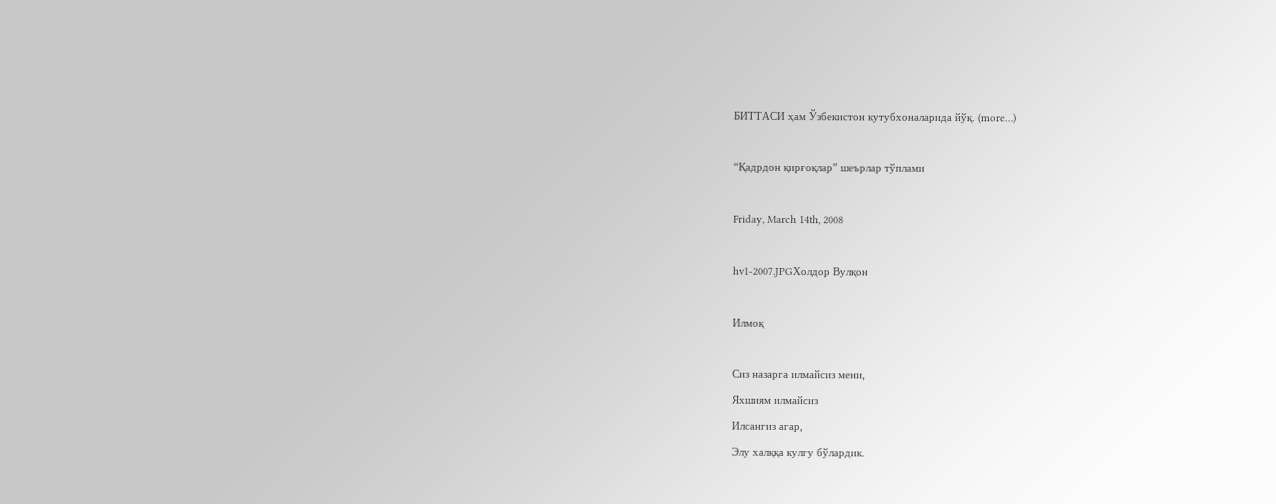БИТТАСИ ҳам Ўзбекистон кутубхоналарида йўқ. (more…)

“Қадрдон қирғоқлар” шеърлар тўплами

Friday, March 14th, 2008

hv1-2007.JPGХолдор Вулқон

Илмоқ

Сиз назарга илмайсиз мени,
Яхшиям илмайсиз
Илсангиз агар,
Элу халққа кулгу бўлардик.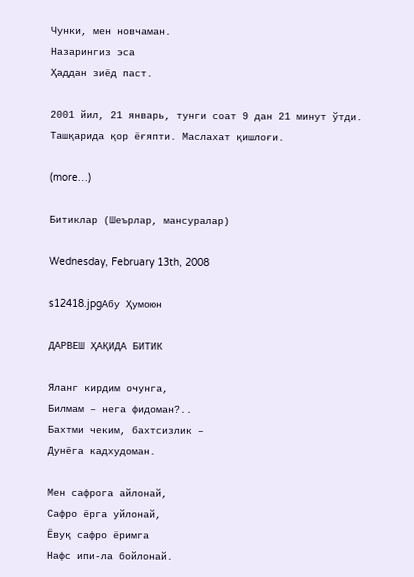Чунки, мен новчаман.
Назарингиз эса
Ҳаддан зиёд паст.

2001 йил, 21 январь, тунги соат 9 дан 21 минут ўтди.
Ташқарида қор ёғяпти. Маслахат қишлоғи.

(more…)

Битиклар (Шеърлар, мансуралар)

Wednesday, February 13th, 2008

s12418.jpgАбу Ҳумоюн

ДАРВЕШ ҲАҚИДА БИТИК

Яланг кирдим очунга,
Билмам – нега фидоман?..
Бахтми чеким, бахтсизлик –
Дунёга кадхудоман.

Мен сафрога айлонай,
Сафро ёрга уйлонай,
Ёвуқ сафро ёримга
Нафс ипи-ла бойлонай.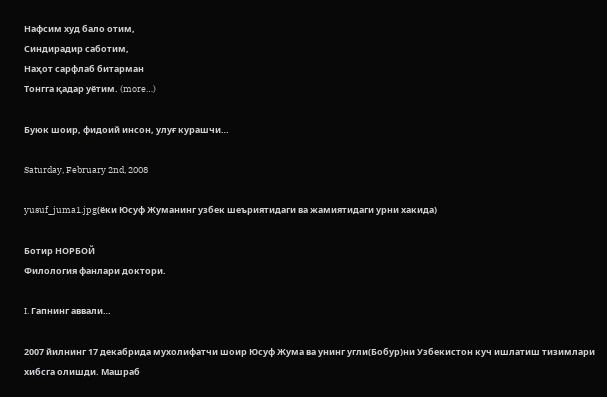Нафсим худ бало отим,
Синдирадир саботим,
Наҳот сарфлаб битарман
Тонгга қадар уётим. (more…)

Буюк шоир, фидоий инсон, улуғ курашчи…

Saturday, February 2nd, 2008

yusuf_juma1.jpg(ёки Юсуф Жуманинг узбек шеъриятидаги ва жамиятидаги урни хакида)

Ботир НОРБОЙ
Филология фанлари доктори.

I. Гапнинг аввали…

2007 йилнинг 17 декабрида мухолифатчи шоир Юсуф Жума ва унинг угли(Бобур)ни Узбекистон куч ишлатиш тизимлари хибсга олишди. Машраб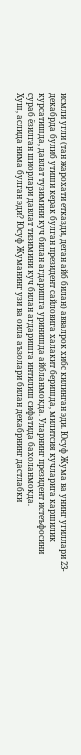исмли угли (тан жарохати етказди, деган айб билан) аввалрок хибс килинган эди. Юсуф Жума ва унинг угиллари 23-декабрда булиб утиши керак булган президент сайловига халакит беришда, милитсия кучларига каршилик курсатишда, давлат тузимини куч билан агдаришга уринишда айбланмокда. Уларнинг президент истеъфосини сураб ёзилган шиорлари давлат тизимини куч билан агдаришга интилиш сифатида бахоланмокда.
Хуш, аслида нима булган эди? Юсуф Жуманинг узи ва оила аъзолари билан декабрнинг дастлабки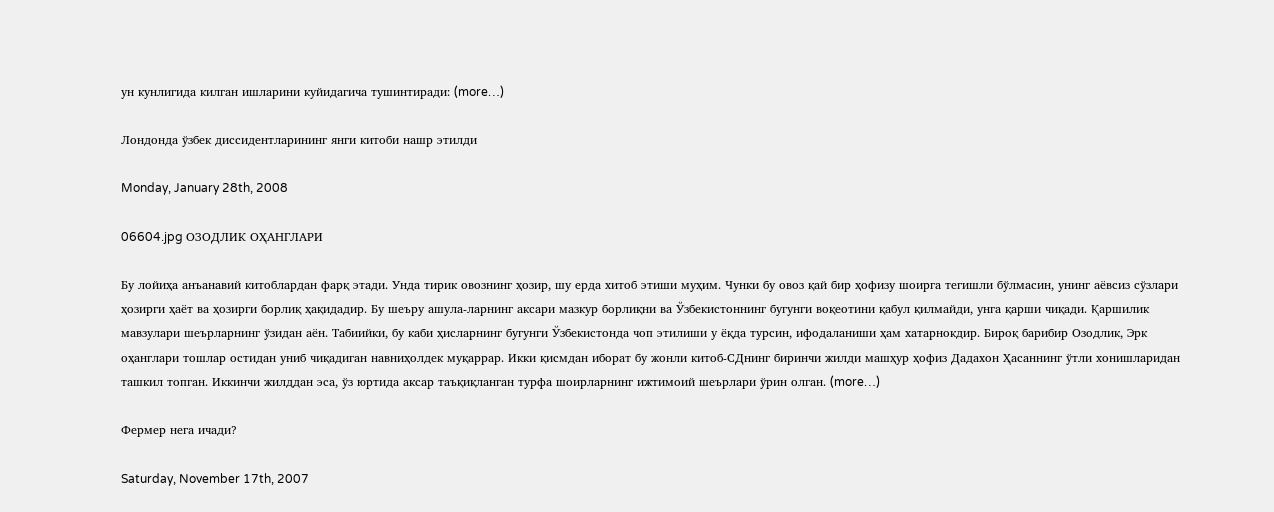ун кунлигида килган ишларини куйидагича тушинтиради: (more…)

Лондонда ўзбек диссидентларининг янги китоби нашр этилди

Monday, January 28th, 2008

06604.jpg ОЗОДЛИК ОҲАНГЛАРИ

Бу лойиҳа анъанавий китоблардан фарқ этади. Унда тирик овознинг ҳозир, шу ерда хитоб этиши муҳим. Чунки бу овоз қай бир ҳофизу шоирга тегишли бўлмасин, унинг аёвсиз сўзлари ҳозирги ҳаёт ва ҳозирги борлиқ ҳақидадир. Бу шеъру ашула-ларнинг аксари мазкур борлиқни ва Ўзбекистоннинг бугунги воқеотини қабул қилмайди, унга қарши чиқади. Қаршилик мавзулари шеърларнинг ўзидан аён. Табиийки, бу каби ҳисларнинг бугунги Ўзбекистонда чоп этилиши у ёқда турсин, ифодаланиши ҳам хатарнокдир. Бироқ барибир Озодлик, Эрк оҳанглари тошлар остидан униб чиқадиган навниҳолдек муқаррар. Икки қисмдан ибoрат бу жонли китоб-СДнинг биринчи жилди машҳур ҳофиз Дадахон Ҳасаннинг ўтли хонишларидан ташкил топган. Иккинчи жилддан эса, ўз юртида аксар таъқиқланган турфа шоирларнинг ижтимоий шеърлари ўрин олган. (more…)

Фермер нега ичади?

Saturday, November 17th, 2007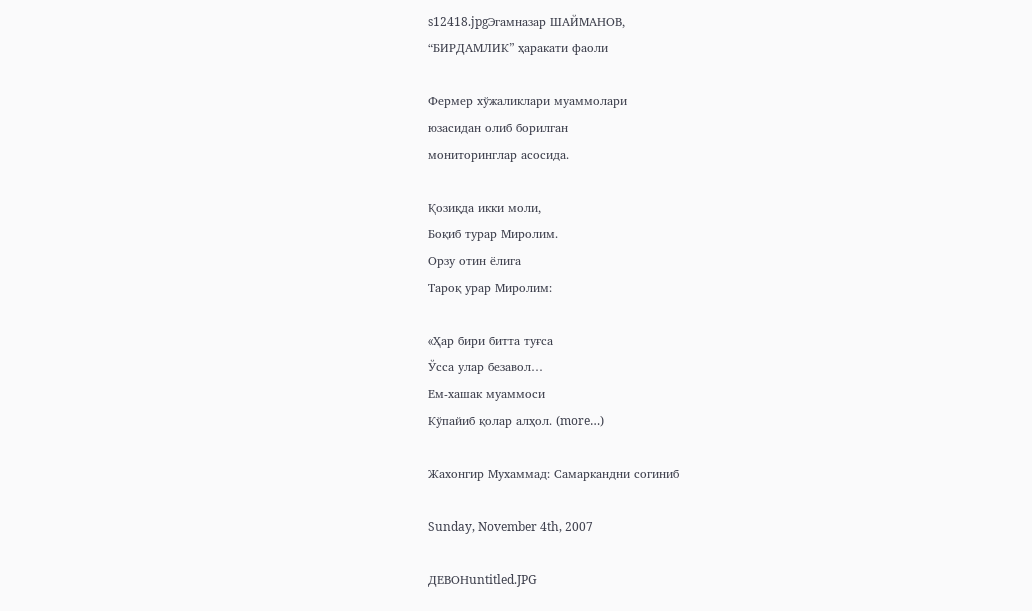s12418.jpgЭгамназар ШАЙМАНОВ,
“БИРДАМЛИК” ҳаракати фаоли

Фермер хўжаликлари муаммолари
юзасидан олиб борилган
мониторинглар асосида.

Қозиқда икки моли,
Боқиб турар Миролим.
Орзу отин ёлига
Тароқ урар Миролим:

«Ҳар бири битта туғса
Ўсса улар безавол…
Ем-хашак муаммоси
Кўпайиб қолар алҳол. (more…)

Жахонгир Мухаммад: Самаркандни согиниб

Sunday, November 4th, 2007

ДЕВОНuntitled.JPG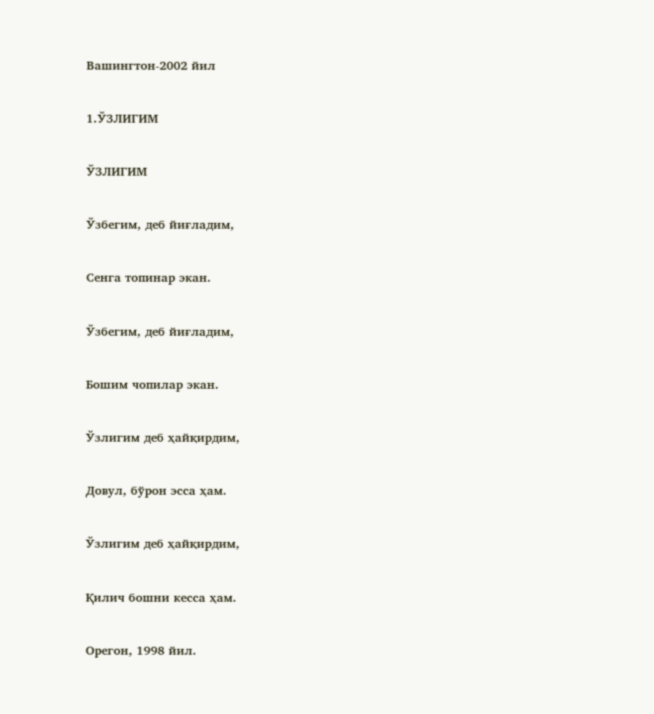Вашингтон-2002 йил

1.ЎЗЛИГИМ

ЎЗЛИГИМ

Ўзбегим, деб йиғладим,

Сенга топинар экан.

Ўзбегим, деб йиғладим,

Бошим чопилар экан.

Ўзлигим деб ҳайқирдим,

Довул, бўрон эсса ҳам.

Ўзлигим деб ҳайқирдим,

Қилич бошни кесса ҳам.

Орегон, 1998 йил.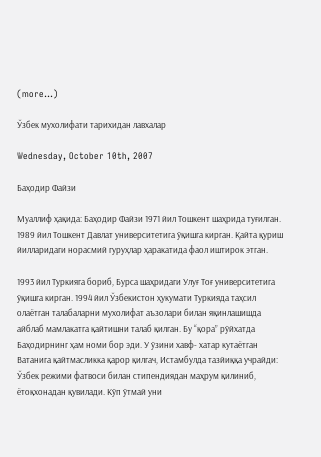(more…)

Ўзбек мухолифати тарихидан лавхалар

Wednesday, October 10th, 2007

Баҳодир Файзи

Муаллиф ҳақида: Баҳодир Файзи 1971 йил Тошкент шаҳрида туғилган. 1989 йил Тошкент Давлат университетига ўқишга кирган. Қайта қуриш йилларидаги норасмий гуруҳлар ҳаракатида фаол иштирок этган.

1993 йил Туркияга бориб, Бурса шаҳридаги Улуғ Тоғ университетига ўқишга кирган. 1994 йил Ўзбекистон ҳукумати Туркияда таҳсил олаётган талабаларни мухолифат аъзолари билан яқинлашишда айблаб мамлакатга қайтишни талаб қилган. Бу “қора” рўйхатда Баҳодирнинг ҳам номи бор эди. У ўзини хавф- хатар кутаётган Ватанига қайтмасликка қарор қилгач, Истамбулда тазйиққа учрайди: Ўзбек режими фатвоси билан стипендиядан маҳрум қилиниб, ётоқхонадан қувилади. Кўп ўтмай уни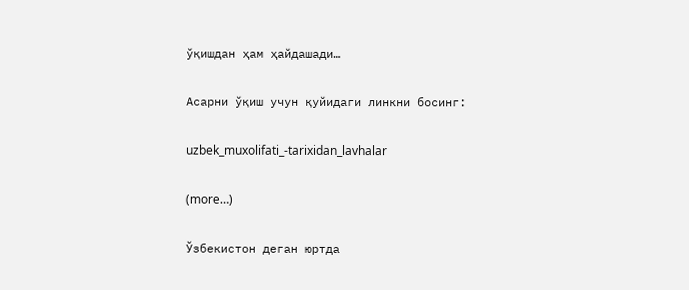ўқишдан ҳам ҳайдашади…

Асарни ўқиш учун қуйидаги линкни босинг:

uzbek_muxolifati_-tarixidan_lavhalar

(more…)

Ўзбекистон деган юртда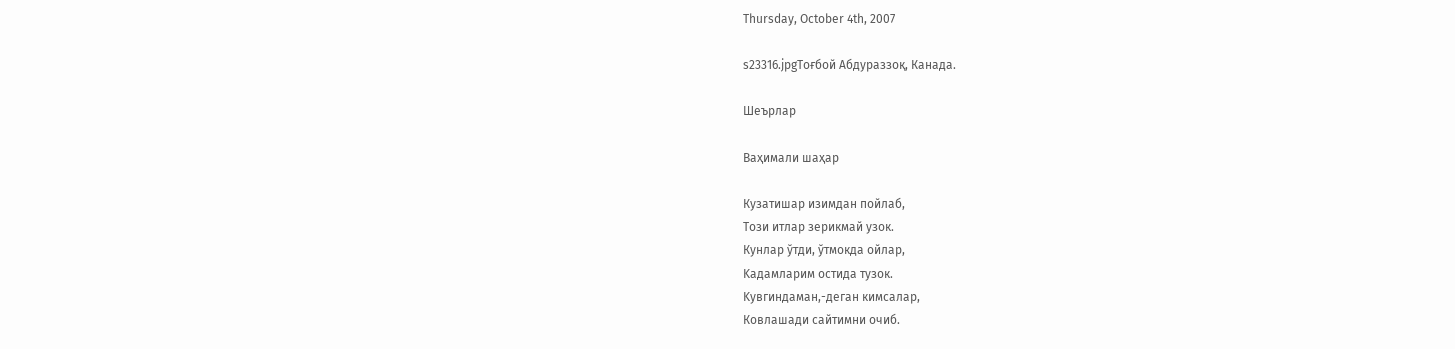Thursday, October 4th, 2007

s23316.jpgТоғбой Абдураззоқ, Канада.

Шеърлар

Ваҳимали шаҳар

Кузатишар изимдан пойлаб,
Този итлар зерикмай узок.
Кунлар ўтди, ўтмокда ойлар,
Kадамларим остида тузок.
Kувгиндаман,-деган кимсалар,
Ковлашади сайтимни очиб.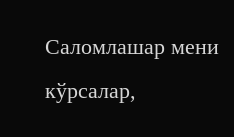Саломлашар мени кўрсалар,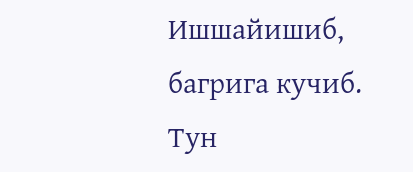Ишшайишиб, багрига кучиб.
Тун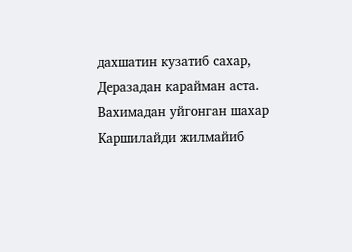дахшатин кузатиб сахар,
Деразадан карайман аста.
Вахимадан уйгонган шахар
Kаршилайди жилмайиб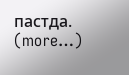пастда. (more…)